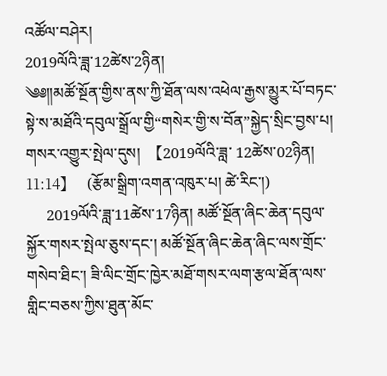འཚོལ་བཤེར།
2019ལོའི་ཟླ་12ཚེས་2ཉིན།
༄༅༎མཚོ་སྔོན་གྱིས་ནས་ཀྱི་ཐོན་ལས་འཕེལ་རྒྱས་མྱུར་པོ་བཏང་སྟེ་ས་མཐོའི་དབུལ་སྒྲོལ་གྱི“གསེར་གྱི་ས་བོན”སྐྱེད་སྲིང་བྱས་པ།
གསར་འགྱུར་སྤེལ་དུས།  【2019ལོའི་ཟླ་ 12ཚེས་02ཉིན། 11:14】   (རྩོམ་སྒྲིག་འགན་འཁུར་པ། ཚེ་རིང་།)
     2019ལོའི་ཟླ་11ཚེས་17ཉིན། མཚོ་སྔོན་ཞིང་ཆེན་དབུལ་སྐྱོར་གསར་སྤེལ་ཅུས་དང་། མཚོ་སྔོན་ཞིང་ཆེན་ཞིང་ལས་གྲོང་གསེབ་ཐིང་། ཟི་ལིང་གྲོང་ཁྱེར་མཐོ་གསར་ལག་རྩལ་ཐོན་ལས་གླིང་བཅས་ཀྱིས་ཐུན་མོང་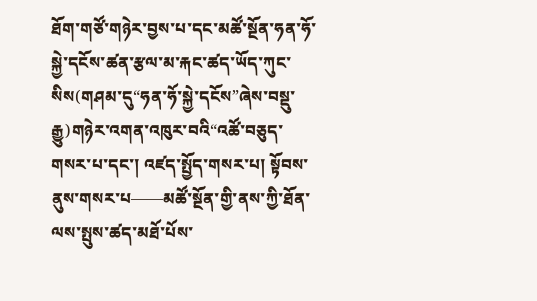ཐོག་གཙོ་གཉེར་བྱས་པ་དང་མཚོ་སྔོན་ཧན་ཧོ་སྐྱེ་དངོས་ཚན་རྩལ་མ་རྐང་ཚད་ཡོད་ཀུང་སིས(གཤམ་དུ“ཧན་ཧོ་སྐྱེ་དངོས”ཞེས་བསྡུ་རྒྱུ)གཉེར་འགན་འཁུར་བའི“འཚོ་བཅུད་གསར་པ་དང་། འཛད་སྤྱོད་གསར་པ། སྟོབས་ནུས་གསར་པ——མཚོ་སྔོན་གྱི་ནས་ཀྱི་ཐོན་ལས་སྤུས་ཚད་མཐོ་པོས་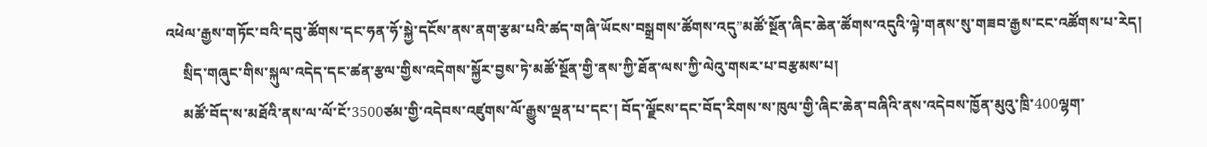འཕེལ་རྒྱས་གཏོང་བའི་དབུ་ཚོགས་དང་ཧན་ཧོ་སྐྱེ་དངོས་ནས་ནག་རྩམ་པའི་ཚད་གཞི་ཡོངས་བསྒྲགས་ཚོགས་འདུ”མཚོ་སྔོན་ཞིང་ཆེན་ཚོགས་འདུའི་ལྟེ་གནས་སུ་གཟབ་རྒྱས་ངང་འཚོགས་པ་རེད།
     སྲིད་གཞུང་གིས་སྐུལ་འདེད་དང་ཚན་རྩལ་གྱིས་འདེགས་སྐྱོར་བྱས་ཏེ་མཚོ་སྔོན་གྱི་ནས་ཀྱི་ཐོན་ལས་ཀྱི་ལེའུ་གསར་པ་བརྩམས་པ།
     མཚོ་བོད་ས་མཐོའི་ནས་ལ་ལོ་ངོ་3500ཙམ་གྱི་འདེབས་འཛུགས་ལོ་རྒྱུས་ལྡན་པ་དང་། བོད་ལྗོངས་དང་བོད་རིགས་ས་ཁུལ་གྱི་ཞིང་ཆེན་བཞིའི་ནས་འདེབས་ཁྱོན་མུའུ་ཁྲི་400ལྷག་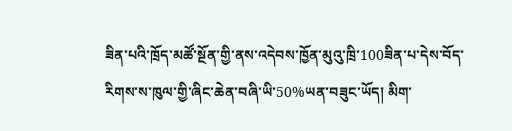ཟིན་པའི་ཁྲོད་མཚོ་སྔོན་གྱི་ནས་འདེབས་ཁྱོན་མུའུ་ཁྲི་100ཟིན་པ་དེས་བོད་རིགས་ས་ཁུལ་གྱི་ཞིང་ཆེན་བཞི་ཡི་50%ཡན་བཟུང་ཡོད། མིག་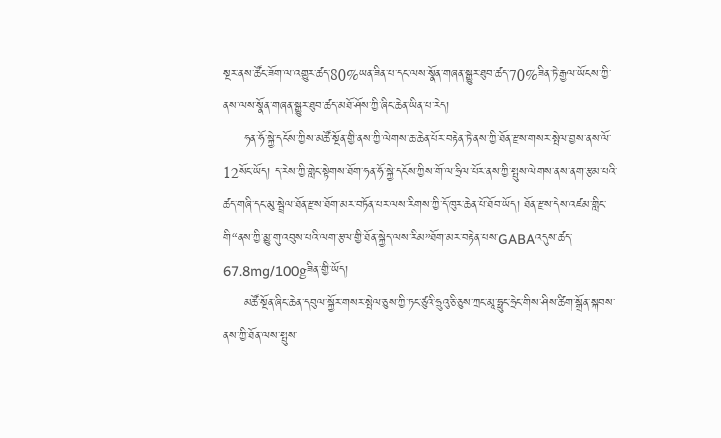སྔར་ནས་ཚོང་ཟོག་ལ་འགྱུར་ཚད་80%ཡན་ཟིན་པ་དང་ལས་སྣོན་གཞན་སྒྱུར་ཐུབ་ཚད་70%ཟིན་ཏེ་རྒྱལ་ཡོངས་ཀྱི་ནས་ལས་སྣོན་གཞན་སྒྱུར་ཐུབ་ཚད་མཐོ་ཤོས་ཀྱི་ཞིང་ཆེན་ཡིན་པ་རེད།
     ཧན་ཧོ་སྐྱེ་དངོས་ཀྱིས་མཚོ་སྔོན་གྱི་ནས་ཀྱི་ལེགས་ཆ་ཆེན་པོར་བརྟེན་ཏེ་ནས་ཀྱི་ཐོན་རྫས་གསར་སྤེལ་བྱས་ནས་ལོ་12སོང་ཡོད། ད་རེས་ཀྱི་གླེང་སྟེགས་ཐོག་ཧན་ཧོ་སྐྱེ་དངོས་ཀྱིས་གོ་ལ་ཧྲིལ་པོར་ནས་ཀྱི་སྤུས་ལེགས་ནས་ནག་རྩམ་པའི་ཚད་གཞི་དང་མུ་སྦྲེལ་ཐོན་རྫས་ཐོག་མར་བཏོན་པར་ལས་རིགས་ཀྱི་དོ་ཁུར་ཆེན་པོ་ཐོབ་ཡོད། ཐོན་རྫས་དེས་འཛམ་གླིང་གི“ནས་ཀྱི་མྱུ་གུ་འབུས་པའི་ལག་རྩལ་གྱི་ཐོན་སྐྱེད་ལས་རིམ”ཐོག་མར་བརྟེན་པས་GABAའདུས་ཚད་67.8mg/100gཟིན་གྱི་ཡོད།
     མཚོ་སྔོན་ཞིང་ཆེན་དབུལ་སྐྱོར་གསར་སྤེལ་ཅུས་ཀྱི་ཏང་ཙུའི་ཧྲུའུ་ཅི་ཅུས་ཀྲང་མཱ་ཧྥུང་ཧྲེང་གིས་ཤིས་ཚིག་སྒྲོན་སྐབས་ནས་ཀྱི་ཐོན་ལས་སྤུས་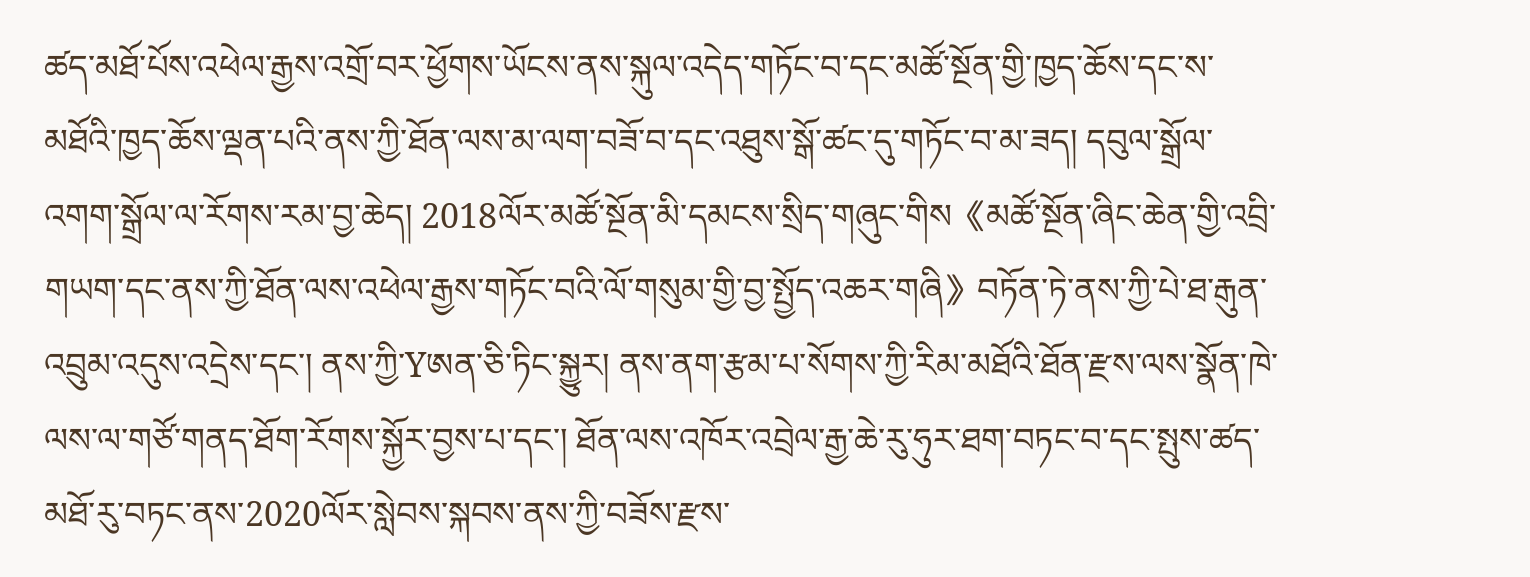ཚད་མཐོ་པོས་འཕེལ་རྒྱས་འགྲོ་བར་ཕྱོགས་ཡོངས་ནས་སྐུལ་འདེད་གཏོང་བ་དང་མཚོ་སྔོན་གྱི་ཁྱད་ཆོས་དང་ས་མཐོའི་ཁྱད་ཆོས་ལྡན་པའི་ནས་ཀྱི་ཐོན་ལས་མ་ལག་བཟོ་བ་དང་འཐུས་སྒོ་ཚང་དུ་གཏོང་བ་མ་ཟད། དབུལ་སྒྲོལ་འགག་སྒྲོལ་ལ་རོགས་རམ་བྱ་ཆེད། 2018ལོར་མཚོ་སྔོན་མི་དམངས་སྲིད་གཞུང་གིས《མཚོ་སྔོན་ཞིང་ཆེན་གྱི་འབྲི་གཡག་དང་ནས་ཀྱི་ཐོན་ལས་འཕེལ་རྒྱས་གཏོང་བའི་ལོ་གསུམ་གྱི་བྱ་སྤྱོད་འཆར་གཞི》བཏོན་ཏེ་ནས་ཀྱི་པེ་ཐ་རྒུན་འབྲུམ་འདུས་འདྲེས་དང་། ནས་ཀྱི་Yཨན་ཅི་ཏིང་སྐྱུར། ནས་ནག་རྩམ་པ་སོགས་ཀྱི་རིམ་མཐོའི་ཐོན་རྫས་ལས་སྣོན་ཁེ་ལས་ལ་གཙོ་གནད་ཐོག་རོགས་སྐྱོར་བྱས་པ་དང་། ཐོན་ལས་འཁོར་འབྲེལ་རྒྱ་ཆེ་རུ་ཧུར་ཐག་བཏང་བ་དང་སྤུས་ཚད་མཐོ་རུ་བཏང་ནས་2020ལོར་སླེབས་སྐབས་ནས་ཀྱི་བཟོས་རྫས་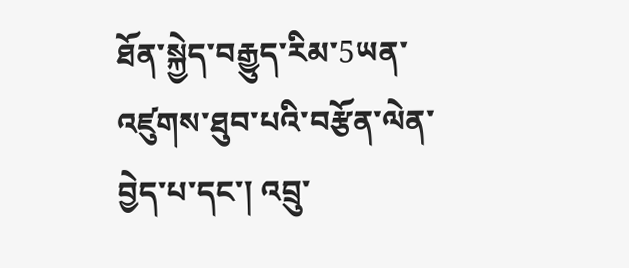ཐོན་སྐྱེད་བརྒྱུད་རིམ་5ཡན་འཛུགས་ཐུབ་པའི་བརྩོན་ལེན་བྱེད་པ་དང་། འབྲུ་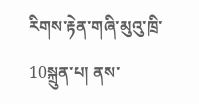རིགས་རྟེན་གཞི་མུའུ་ཁྲི་10སྐྲུན་པ། ནས་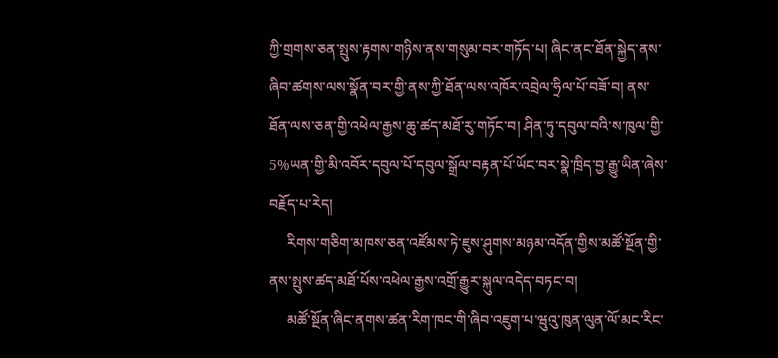ཀྱི་གྲགས་ཅན་སྤུས་རྟགས་གཉིས་ནས་གསུམ་བར་གཏོད་པ། ཞིང་ནང་ཐོན་སྐྱེད་ནས་ཞིབ་ཚགས་ལས་སྣོན་བར་གྱི་ནས་ཀྱི་ཐོན་ལས་འཁོར་འབྲེལ་ཧྲིལ་པོ་བཟོ་བ། ནས་ཐོན་ལས་ཅན་གྱི་འཕེལ་རྒྱས་ཆུ་ཚད་མཐོ་རུ་གཏོང་བ། ཤིན་ཏུ་དབུལ་བའི་ས་ཁུལ་གྱི་5%ཡན་གྱི་མི་འབོར་དབུལ་པོ་དབུལ་སྒྲོལ་བརྟན་པོ་ཡོང་བར་སྣེ་ཁྲིད་བྱ་རྒྱུ་ཡིན་ཞེས་བརྗོད་པ་རེད།
     རིགས་གཅིག་མཁས་ཅན་འཛོམས་ཏེ་ཇུས་ཤུགས་མཉམ་འདོན་གྱིས་མཚོ་སྔོན་གྱི་ནས་སྤུས་ཚད་མཐོ་པོས་འཕེལ་རྒྱས་འགྲོ་རྒྱུར་སྐུལ་འདེད་བཏང་བ།
     མཚོ་སྔོན་ཞིང་ནགས་ཚན་རིག་ཁང་གི་ཞིབ་འཇུག་པ་ཝུའུ་ཁུན་ལུན་ལོ་མང་རིང་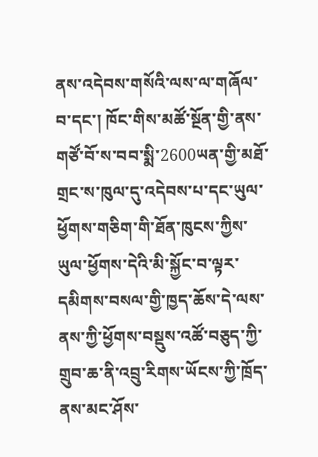ནས་འདེབས་གསོའི་ལས་ལ་གཞོལ་བ་དང་། ཁོང་གིས་མཚོ་སྔོན་གྱི་ནས་གཙོ་བོ་ས་བབ་སྨི་2600ཡན་གྱི་མཐོ་གྲང་ས་ཁུལ་དུ་འདེབས་པ་དང་ཡུལ་ཕྱོགས་གཅིག་གི་ཐོན་ཁུངས་ཀྱིས་ཡུལ་ཕྱོགས་དེའི་མི་སྐྱོང་བ་ལྟར་དམིགས་བསལ་གྱི་ཁྱད་ཆོས་དེ་ལས་ནས་ཀྱི་ཕྱོགས་བསྡུས་འཚོ་བཅུད་ཀྱི་གྲུབ་ཆ་ནི་འབྲུ་རིགས་ཡོངས་ཀྱི་ཁྲོད་ནས་མང་ཤོས་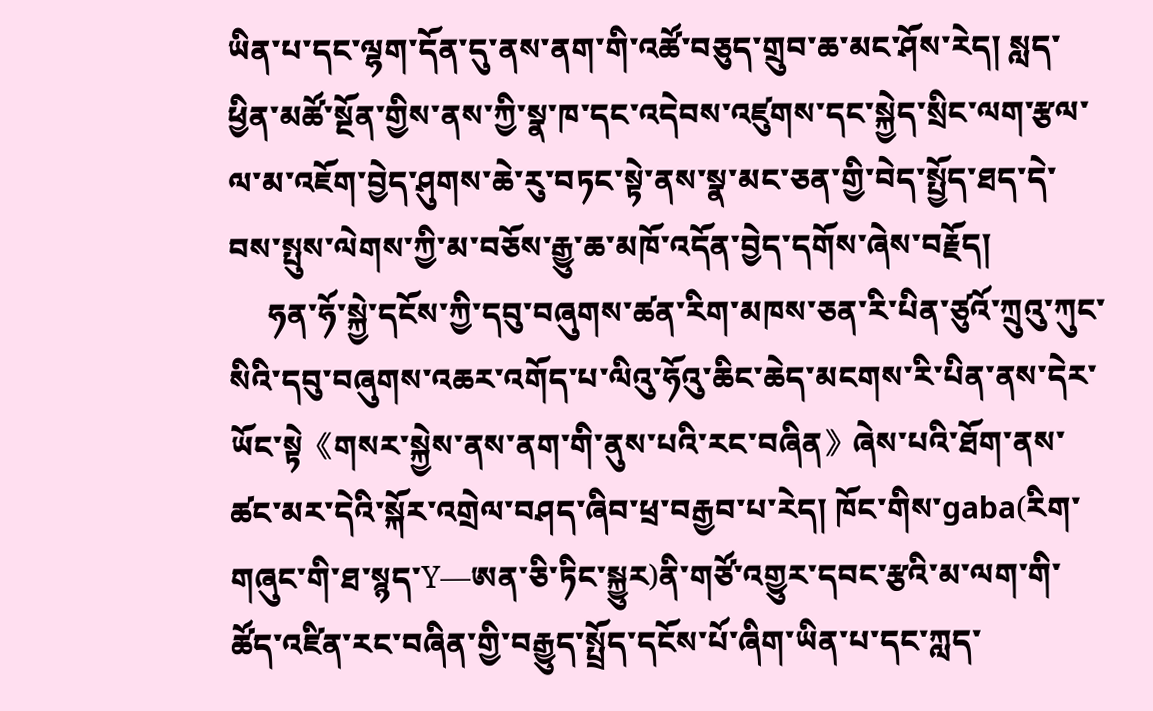ཡིན་པ་དང་ལྷག་དོན་དུ་ནས་ནག་གི་འཚོ་བཅུད་གྲུབ་ཆ་མང་ཤོས་རེད། སླད་ཕྱིན་མཚོ་སྔོན་གྱིས་ནས་ཀྱི་སྣ་ཁ་དང་འདེབས་འཛུགས་དང་སྐྱེད་སྲིང་ལག་རྩལ་ལ་མ་འཇོག་བྱེད་ཤུགས་ཆེ་རུ་བཏང་སྟེ་ནས་སྣ་མང་ཅན་གྱི་བེད་སྤྱོད་ཐད་དེ་བས་སྤུས་ལེགས་ཀྱི་མ་བཅོས་རྒྱུ་ཆ་མཁོ་འདོན་བྱེད་དགོས་ཞེས་བརྗོད།
     ཧན་ཧོ་སྐྱེ་དངོས་ཀྱི་དབུ་བཞུགས་ཚན་རིག་མཁས་ཅན་རི་པིན་ཙུའོ་ཀྲུའུ་ཀུང་སིའི་དབུ་བཞུགས་འཆར་འགོད་པ་ལིའུ་ཧོའུ་ཆིང་ཆེད་མངགས་རི་པིན་ནས་དེར་ཡོང་སྟེ《གསར་སྐྱེས་ནས་ནག་གི་ནུས་པའི་རང་བཞིན》ཞེས་པའི་ཐོག་ནས་ཚང་མར་དེའི་སྐོར་འགྲེལ་བཤད་ཞིབ་ཕྲ་བརྒྱབ་པ་རེད། ཁོང་གིས་gaba(རིག་གཞུང་གི་ཐ་སྙད་Y—ཨན་ཅི་ཏིང་སྐྱུར)ནི་གཙོ་འགྱུར་དབང་རྩའི་མ་ལག་གི་ཚོད་འཛིན་རང་བཞིན་གྱི་བརྒྱུད་སྤྲོད་དངོས་པོ་ཞིག་ཡིན་པ་དང་ཀླད་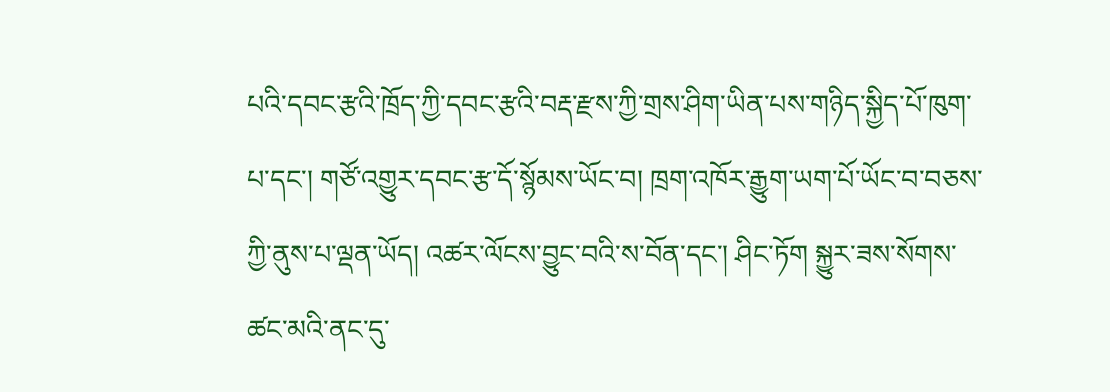པའི་དབང་རྩའི་ཁྲོད་ཀྱི་དབང་རྩའི་བརྡ་རྫས་ཀྱི་གྲས་ཤིག་ཡིན་པས་གཉིད་སྐྱིད་པོ་ཁུག་པ་དང་། གཙོ་འགྱུར་དབང་རྩ་དོ་སྙོམས་ཡོང་བ། ཁྲག་འཁོར་རྒྱུག་ཡག་པོ་ཡོང་བ་བཅས་ཀྱི་ནུས་པ་ལྡན་ཡོད། འཚར་ལོངས་བྱུང་བའི་ས་བོན་དང་། ཤིང་ཏོག སྐྱུར་ཟས་སོགས་ཚང་མའི་ནང་དུ་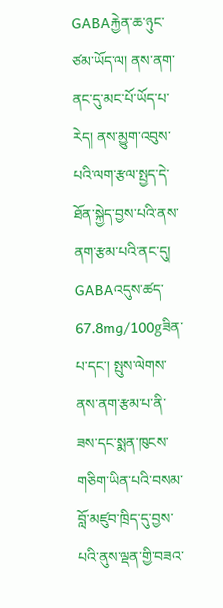GABAརྐྱེན་ཆ་ཉུང་ཙམ་ཡོད་ལ། ནས་ནག་ནང་དུ་མང་པོ་ཡོད་པ་རེད། ནས་མྱུག་འབུས་པའི་ལག་རྩལ་སྤྱད་དེ་ཐོན་སྐྱེད་བྱས་པའི་ནས་ནག་རྩམ་པའི་ནང་དུ། GABAའདུས་ཚད་67.8mg/100gཟིན་པ་དང་། སྤུས་ལེགས་ནས་ནག་རྩམ་པ་ནི་ཟས་དང་སྨན་ཁུངས་གཅིག་ཡིན་པའི་བསམ་བློ་མཛུབ་ཁྲིད་དུ་བྱས་པའི་ནུས་ལྡན་གྱི་བཟའ་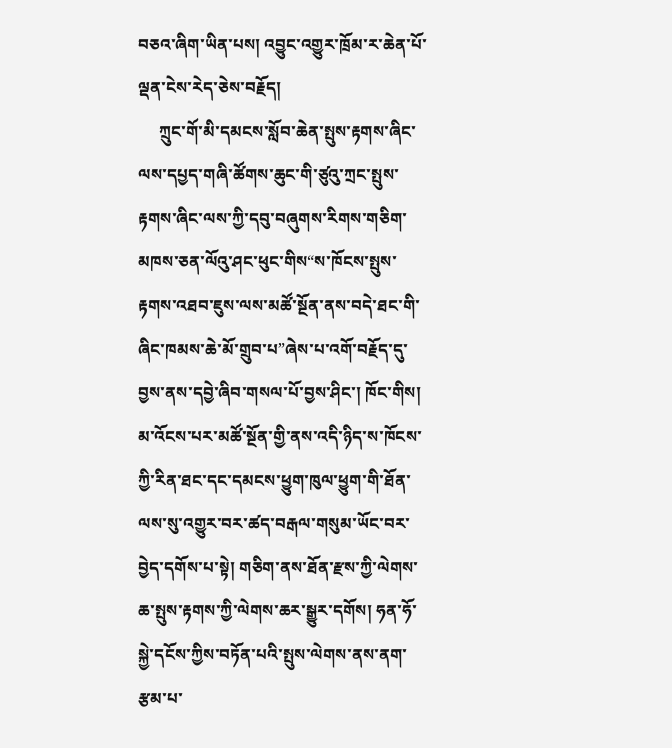བཅའ་ཞིག་ཡིན་པས། འབྱུང་འགྱུར་ཁྲོམ་ར་ཆེན་པོ་ལྡན་ངེས་རེད་ཅེས་བརྗོད།
     ཀྲུང་གོ་མི་དམངས་སློབ་ཆེན་སྤུས་རྟགས་ཞིང་ལས་དཔྱད་གཞི་ཚོགས་ཆུང་གི་ཙུའུ་ཀྲང་སྤུས་རྟགས་ཞིང་ལས་ཀྱི་དབུ་བཞུགས་རིགས་གཅིག་མཁས་ཅན་ལོའུ་ཤང་ཕུང་གིས“ས་ཁོངས་སྤུས་རྟགས་འཐབ་ཇུས་ལས་མཚོ་སྔོན་ནས་བདེ་ཐང་གི་ཞིང་ཁམས་ཆེ་མོ་གྲུབ་པ”ཞེས་པ་འགོ་བརྗོད་དུ་བྱས་ནས་དབྱེ་ཞིབ་གསལ་པོ་བྱས་ཤིང་། ཁོང་གིས། མ་འོངས་པར་མཚོ་སྔོན་གྱི་ནས་འདི་ཉིད་ས་ཁོངས་ཀྱི་རིན་ཐང་དང་དམངས་ཕྱུག་ཁུལ་ཕྱུག་གི་ཐོན་ལས་སུ་འགྱུར་བར་ཚད་བརྒལ་གསུམ་ཡོང་བར་བྱེད་དགོས་པ་སྟེ། གཅིག་ནས་ཐོན་རྫས་ཀྱི་ལེགས་ཆ་སྤུས་རྟགས་ཀྱི་ལེགས་ཆར་སྒྱུར་དགོས། ཧན་ཧོ་སྐྱེ་དངོས་ཀྱིས་བཏོན་པའི་སྤུས་ལེགས་ནས་ནག་རྩམ་པ་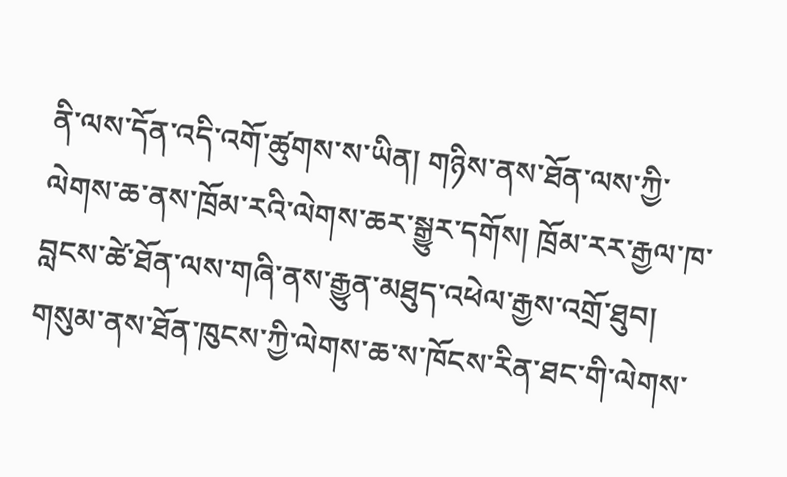ནི་ལས་དོན་འདི་འགོ་ཚུགས་ས་ཡིན། གཉིས་ནས་ཐོན་ལས་ཀྱི་ལེགས་ཆ་ནས་ཁྲོམ་རའི་ལེགས་ཆར་སྒྱུར་དགོས། ཁྲོམ་རར་རྒྱལ་ཁ་བླངས་ཚེ་ཐོན་ལས་གཞི་ནས་རྒྱུན་མཐུད་འཕེལ་རྒྱས་འགྲོ་ཐུབ། གསུམ་ནས་ཐོན་ཁུངས་ཀྱི་ལེགས་ཆ་ས་ཁོངས་རིན་ཐང་གི་ལེགས་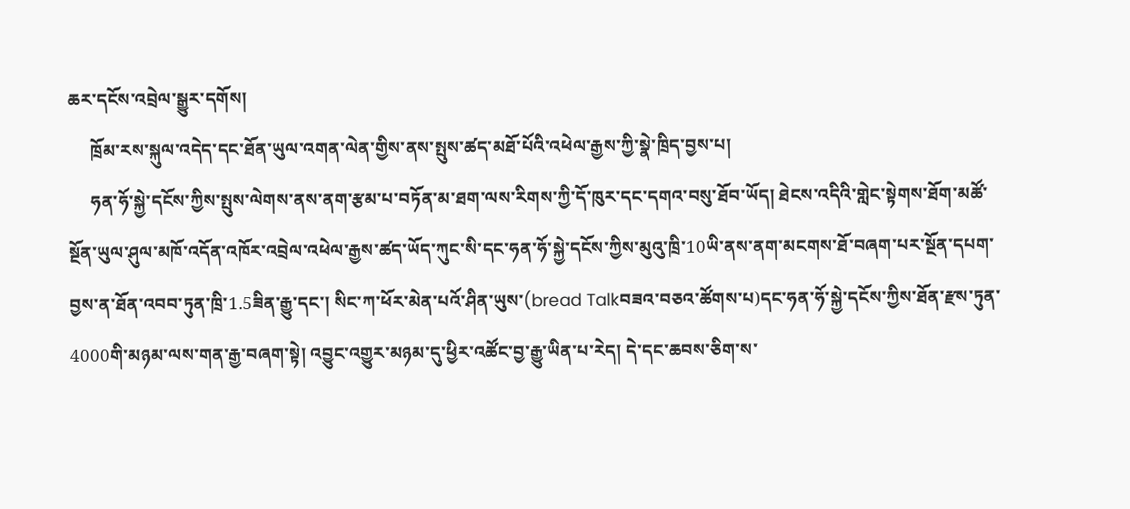ཆར་དངོས་འབྲེལ་སྒྱུར་དགོས།
     ཁྲོམ་རས་སྐུལ་འདེད་དང་ཐོན་ཡུལ་འགན་ལེན་གྱིས་ནས་སྤུས་ཚད་མཐོ་པོའི་འཕེལ་རྒྱས་ཀྱི་སྣེ་ཁྲིད་བྱས་པ།
     ཧན་ཧོ་སྐྱེ་དངོས་ཀྱིས་སྤུས་ལེགས་ནས་ནག་རྩམ་པ་བཏོན་མ་ཐག་ལས་རིགས་ཀྱི་དོ་ཁུར་དང་དགའ་བསུ་ཐོབ་ཡོད། ཐེངས་འདིའི་གླེང་སྟེགས་ཐོག་མཚོ་སྔོན་ཡུལ་ཤུལ་མཁོ་འདོན་འཁོར་འབྲེལ་འཕེལ་རྒྱས་ཚད་ཡོད་ཀུང་སི་དང་ཧན་ཧོ་སྐྱེ་དངོས་ཀྱིས་མུའུ་ཁྲི་10ཡི་ནས་ནག་མངགས་ཐོ་བཞག་པར་སྔོན་དཔག་བྱས་ན་ཐོན་འབབ་ཏུན་ཁྲི་1.5ཟིན་རྒྱུ་དང་། སིང་ཀ་ཕོར་མེན་པའོ་ཤིན་ཡུས་(bread Talkབཟའ་བཅའ་ཚོགས་པ)དང་ཧན་ཧོ་སྐྱེ་དངོས་ཀྱིས་ཐོན་རྫས་ཏུན་4000གི་མཉམ་ལས་གན་རྒྱ་བཞག་སྟེ། འབྱུང་འགྱུར་མཉམ་དུ་ཕྱིར་འཚོང་བྱ་རྒྱུ་ཡིན་པ་རེད། དེ་དང་ཆབས་ཅིག་ས་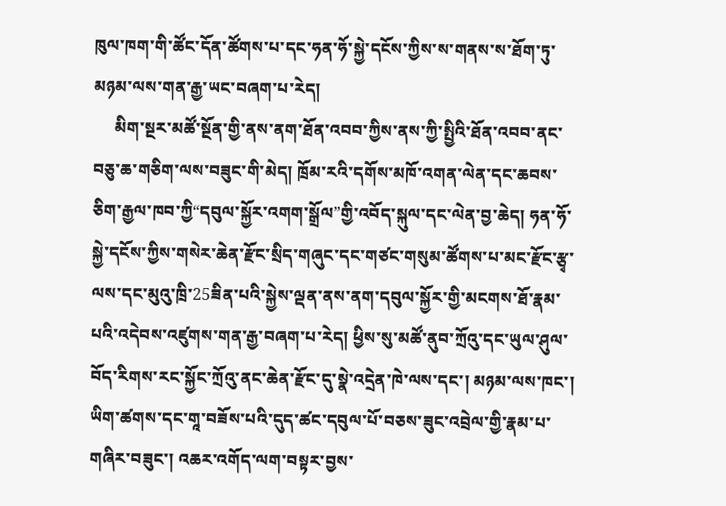ཁུལ་ཁག་གི་ཚོང་དོན་ཚོགས་པ་དང་ཧན་ཧོ་སྐྱེ་དངོས་ཀྱིས་ས་གནས་ས་ཐོག་ཏུ་མཉམ་ལས་གན་རྒྱ་ཡང་བཞག་པ་རེད།
     མིག་སྔར་མཚོ་སྔོན་གྱི་ནས་ནག་ཐོན་འབབ་ཀྱིས་ནས་ཀྱི་སྤྱིའི་ཐོན་འབབ་ནང་བཅུ་ཆ་གཅིག་ལས་བཟུང་གི་མེད། ཁྲོམ་རའི་དགོས་མཁོ་འགན་ལེན་དང་ཆབས་ཅིག་རྒྱལ་ཁབ་ཀྱི“དབུལ་སྐྱོར་འགག་སྒྲོལ”གྱི་འབོད་སྐུལ་དང་ལེན་བྱ་ཆེད། ཧན་ཧོ་སྐྱེ་དངོས་ཀྱིས་གསེར་ཆེན་རྫོང་སྲིད་གཞུང་དང་གཙང་གསུམ་ཚོགས་པ་མང་རྫོང་རྩྭ་ལས་དང་མུའུ་ཁྲི་25ཟིན་པའི་སྐྱེས་ལྡན་ནས་ནག་དབུལ་སྐྱོར་གྱི་མངགས་ཐོ་རྣམ་པའི་འདེབས་འཛུགས་གན་རྒྱ་བཞག་པ་རེད། ཕྱིས་སུ་མཚོ་ནུབ་ཀྲོའུ་དང་ཡུལ་ཤུལ་བོད་རིགས་རང་སྐྱོང་ཀྲོའུ་ནང་ཆེན་རྫོང་དུ་སྣེ་འདྲེན་ཁེ་ལས་དང་། མཉམ་ལས་ཁང་། ཡིག་ཚགས་དང་གཱ་བཟོས་པའི་དུད་ཚང་དབུལ་པོ་བཅས་ཟུང་འབྲེལ་གྱི་རྣམ་པ་གཞིར་བཟུང་། འཆར་འགོད་ལག་བསྟར་བྱས་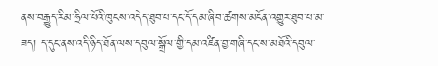ནས་བརྒྱུད་རིམ་ཧྲིལ་པོའི་ཁུངས་འདེད་ཐུབ་པ་དང་དོ་དམ་ཞིབ་ཚགས་མངོན་འགྱུར་ཐུབ་པ་མ་ཟད། ད་དུང་ནས་འདི་ཉིད་ཐོན་ལས་དབུལ་སྒྲོལ་གྱི་དམ་འཛིན་བྱ་གཞི་དང་ས་མཐོའི་དབུལ་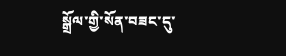སྒྲོལ་གྱི་སོན་བཟང་དུ་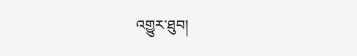འགྱུར་ཐུབ།